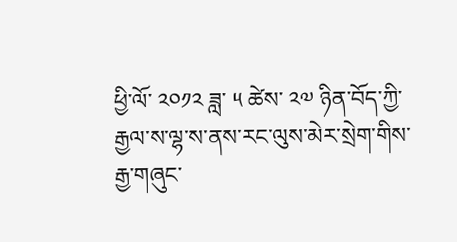ཕྱི་ལོ་ ༢༠༡༢ ཟླ་ ༥ ཚེས་ ༢༧ ཉིན་བོད་ཀྱི་རྒྱལ་ས་ལྷ་ས་ནས་རང་ལུས་མེར་སྲེག་གིས་རྒྱ་གཞུང་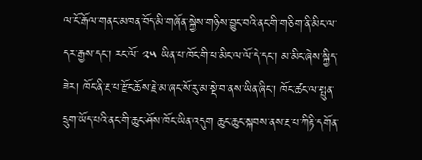ལ་ངོ་རྒོལ་གནང་མཁན་བོད་མི་གཞོན་སྐྱེས་གཉིས་བྱུང་བའི་ནང་གི་གཅིག་ནི་མིང་ལ་དར་རྒྱས་དང་། རང་ལོ་ ༢༥ ཡིན་པ་ཁོང་གི་ཕ་མིང་ལ་ལོ་དེ་དང་། མ་མིང་ཞེས་སྐྱིད་ཟེར། ཁོང་ནི་རྔ་པ་རྫོང་ཆོས་རྗེ་མ་ཞང་སོ་རུ་མ་སྡེ་བ་ནས་ཡིན་ཞིང་། ཁོང་ཚང་ལ་སྤུན་དྲུག་ཡོད་པའི་ནང་གི་ཆུང་ཤོས་ཁོང་ཡིན་འདུག ཆུང་ཆུང་སྐབས་ནས་རྔ་པ་ཀིརྟི་དགོན་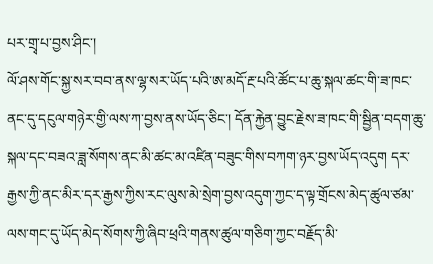པར་གྲྭ་པ་བྱས་ཤིང་།
ལོ་ཤས་གོང་སྐྱ་སར་བབ་ནས་ལྷ་སར་ཡོད་པའི་ཨ་མདོ་རྔ་པའི་ཚོང་པ་ཆུ་སྐལ་ཚང་གི་ཟ་ཁང་ནང་དུ་དངུལ་གཉེར་གྱི་ལས་ཀ་བྱས་ནས་ཡོད་ཅིང་། དོན་རྐྱེན་བྱུང་རྗེས་ཟ་ཁང་གི་སྦྱིན་བདག་ཆུ་སྐལ་དང་བཟའ་ཟླ་སོགས་ནང་མི་ཚང་མ་འཛིན་བཟུང་གིས་བཀག་ཉར་བྱས་ཡོད་འདུག དར་རྒྱས་ཀྱི་ནང་མིར་དར་རྒྱས་ཀྱིས་རང་ལུས་མེ་སྲེག་བྱས་འདུག་ཀྱང་ད་ལྟ་གྲོངས་མེད་ཚུལ་ཙམ་ལས་གང་དུ་ཡོད་མེད་སོགས་ཀྱི་ཞིབ་ཕྲའི་གནས་ཚུལ་གཅིག་ཀྱང་བརྗོད་མི་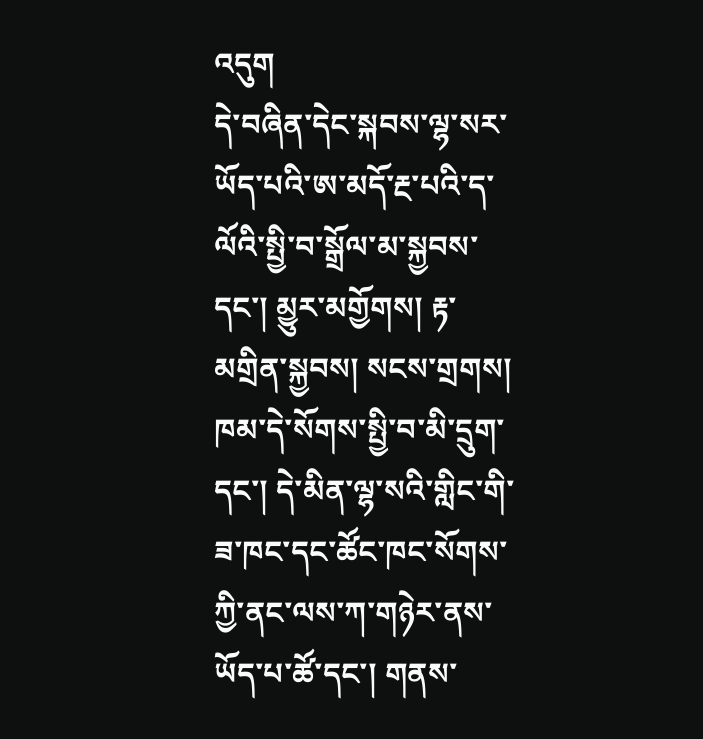འདུག
དེ་བཞིན་དེང་སྐབས་ལྷ་སར་ཡོད་པའི་ཨ་མདོ་རྔ་པའི་ད་ལོའི་སྤྱི་བ་སྒྲོལ་མ་སྐྱབས་དང་། མྱུར་མགྱོགས། རྟ་མགྲིན་སྐྱབས། སངས་གྲགས། ཁམ་དེ་སོགས་སྤྱི་བ་མི་དྲུག་དང་། དེ་མིན་ལྷ་སའི་གླིང་གི་ཟ་ཁང་དང་ཚོང་ཁང་སོགས་ཀྱི་ནང་ལས་ཀ་གཉེར་ནས་ཡོད་པ་ཚོ་དང་། གནས་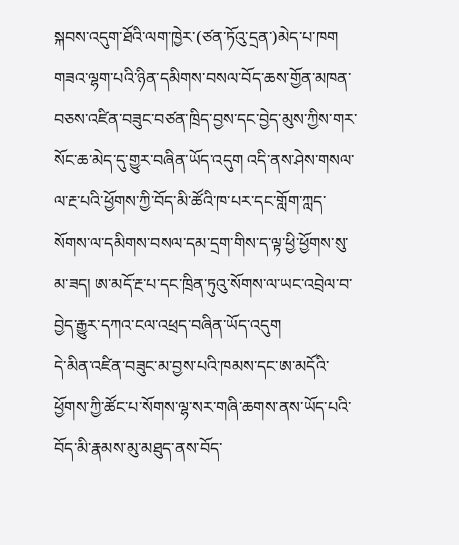སྐབས་འདུག་ཐོའི་ལག་ཁྱེར་(ཙན་ཏོའུ་དྲན་)མེད་པ་ཁག གཟའ་ལྷག་པའི་ཉིན་དམིགས་བསལ་བོད་ཆས་གྱོན་མཁན་བཅས་འཛིན་བཟུང་བཙན་ཁྲིད་བྱས་དང་བྱེད་མུས་ཀྱིས་གར་སོང་ཆ་མེད་དུ་གྱུར་བཞིན་ཡོད་འདུག འདི་ནས་ཤེས་གསལ་ལ་རྔ་པའི་ཕྱོགས་ཀྱི་བོད་མི་ཚོའི་ཁ་པར་དང་གློག་ཀླད་སོགས་ལ་དམིགས་བསལ་དམ་དྲག་གིས་ད་ལྟ་ཕྱི་ཕྱོགས་སུ་མ་ཟད། ཨ་མདོ་རྔ་པ་དང་ཁྲིན་ཏུའུ་སོགས་ལ་ཡང་འབྲེལ་བ་བྱེད་རྒྱུར་དཀའ་ངལ་འཕྲད་བཞིན་ཡོད་འདུག
དེ་མིན་འཛིན་བཟུང་མ་བྱས་པའི་ཁམས་དང་ཨ་མདོའི་ཕྱོགས་ཀྱི་ཚོང་པ་སོགས་ལྷ་སར་གཞི་ཆགས་ནས་ཡོད་པའི་བོད་མི་རྣམས་མུ་མཐུད་ནས་བོད་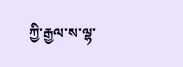ཀྱི་རྒྱལ་ས་ལྷ་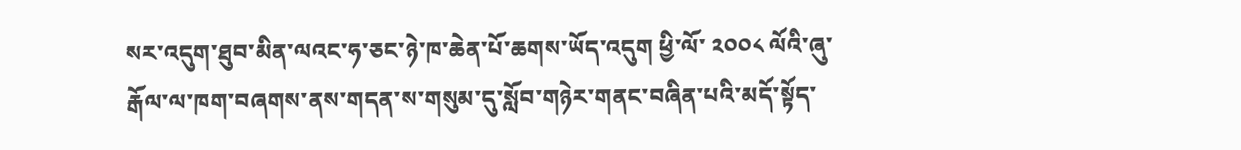སར་འདུག་ཐུབ་མིན་ལའང་ཧ་ཅང་ཉེ་ཁ་ཆེན་པོ་ཆགས་ཡོད་འདུག ཕྱི་ལོ་ ༢༠༠༨ ལོའི་ཞུ་རྒོལ་ལ་ཁག་བཞགས་ནས་གདན་ས་གསུམ་དུ་སློབ་གཉེར་གནང་བཞིན་པའི་མདོ་སྟོད་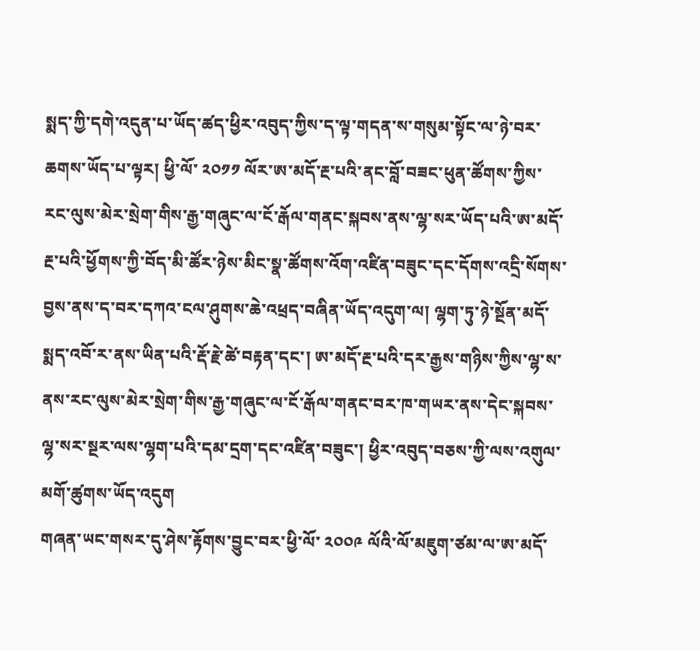སྨད་ཀྱི་དགེ་འདུན་པ་ཡོད་ཚད་ཕྱིར་འབུད་ཀྱིས་ད་ལྟ་གདན་ས་གསུམ་སྟོང་ལ་ཉེ་བར་ཆགས་ཡོད་པ་ལྟར། ཕྱི་ལོ་ ༢༠༡༡ ལོར་ཨ་མདོ་རྔ་པའི་ནང་བློ་བཟང་ཕུན་ཚོགས་ཀྱིས་རང་ལུས་མེར་སྲེག་གིས་རྒྱ་གཞུང་ལ་ངོ་རྒོལ་གནང་སྐབས་ནས་ལྷ་སར་ཡོད་པའི་ཨ་མདོ་རྔ་པའི་ཕྱོགས་ཀྱི་བོད་མི་ཚོར་ཉེས་མིང་སྣ་ཚོགས་འོག་འཛིན་བཟུང་དང་དོགས་འདྲི་སོགས་བྱས་ནས་ད་བར་དཀའ་ངལ་ཤུགས་ཆེ་འཕྲད་བཞིན་ཡོད་འདུག་ལ། ལྷག་ཏུ་ཉེ་སྔོན་མདོ་སྨད་འབོ་ར་ནས་ཡིན་པའི་རྡོ་རྗེ་ཚེ་བརྟན་དང་། ཨ་མདོ་རྔ་པའི་དར་རྒྱས་གཉིས་ཀྱིས་ལྷ་ས་ནས་རང་ལུས་མེར་སྲེག་གིས་རྒྱ་གཞུང་ལ་ངོ་རྒོལ་གནང་བར་ཁ་གཡར་ནས་དེང་སྐབས་ལྷ་སར་སྔར་ལས་ལྷག་པའི་དམ་དྲག་དང་འཛིན་བཟུང་། ཕྱིར་འབུད་བཅས་ཀྱི་ལས་འགུལ་མགོ་ཚུགས་ཡོད་འདུག
གཞན་ཡང་གསར་དུ་ཤེས་རྟོགས་བྱུང་བར་ཕྱི་ལོ་ ༢༠༠༩ ལོའི་ལོ་མཇུག་ཙམ་ལ་ཨ་མདོ་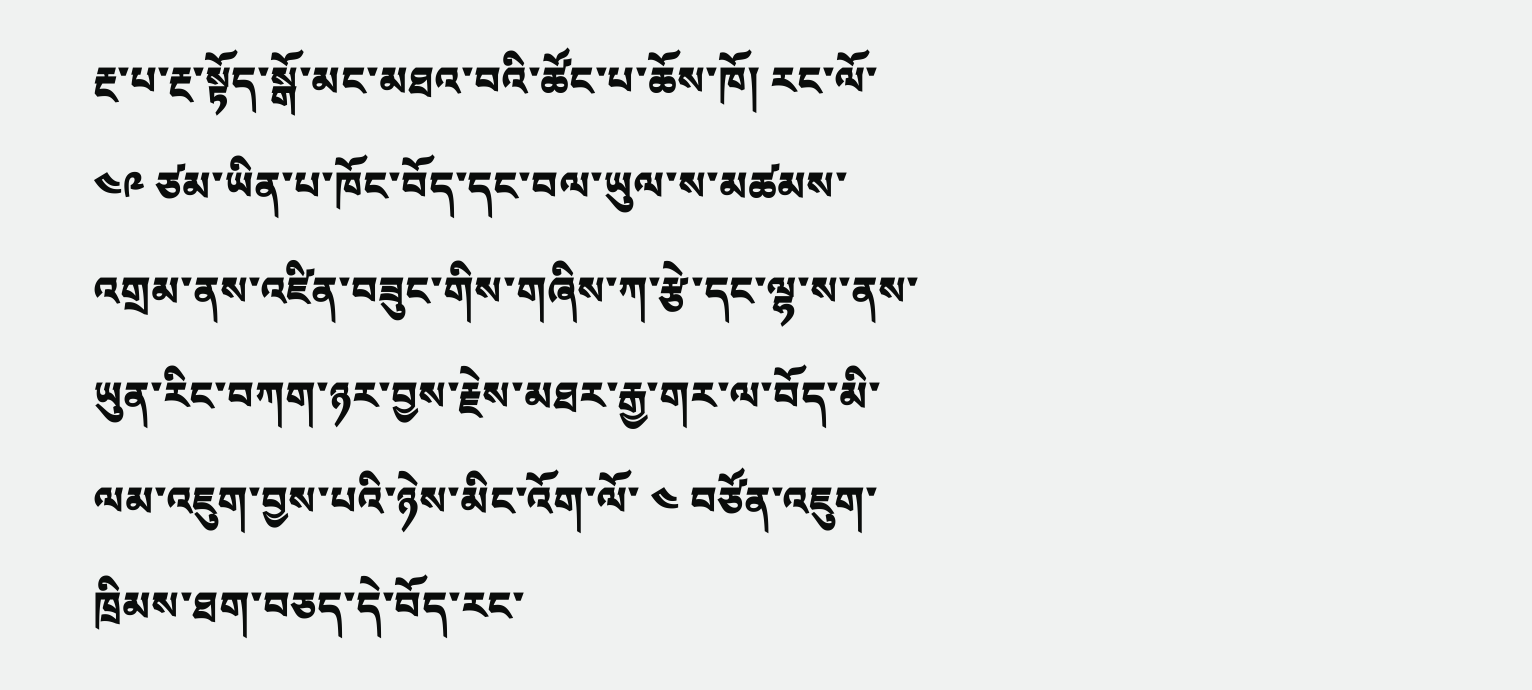རྔ་པ་རྔ་སྟོད་སྒོ་མང་མཐའ་བའི་ཚོང་པ་ཆོས་ཁོ། རང་ལོ་ ༤༩ ཙམ་ཡིན་པ་ཁོང་བོད་དང་བལ་ཡུལ་ས་མཚམས་འགྲམ་ནས་འཛིན་བཟུང་གིས་གཞིས་ཀ་རྩེ་དང་ལྷ་ས་ནས་ཡུན་རིང་བཀག་ཉར་བྱས་རྗེས་མཐར་རྒྱ་གར་ལ་བོད་མི་ལམ་འཇུག་བྱས་པའི་ཉེས་མིང་འོག་ལོ་ ༤ བཙོན་འཇུག་ཁྲིམས་ཐག་བཅད་དེ་བོད་རང་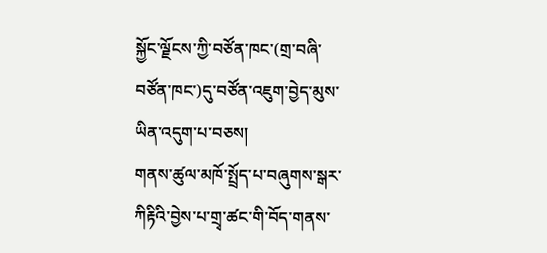སྐྱོང་ལྗོངས་ཀྱི་བཙོན་ཁང་(གྲ་བཞི་བཙོན་ཁང་)དུ་བཙོན་འཇུག་བྱེད་མུས་ཡིན་འདུག་པ་བཅས།
གནས་ཚུལ་མཁོ་སྤྲོད་པ་བཞུགས་སྒར་ཀིརྟིའི་བྱེས་པ་གྲྭ་ཚང་གི་བོད་གནས་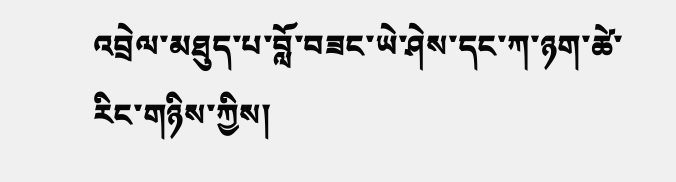འབྲེལ་མཐུད་པ་བློ་བཟང་ཡེ་ཤེས་དང་ཀ་ཉག་ཚེ་རིང་གཉིས་ཀྱིས།